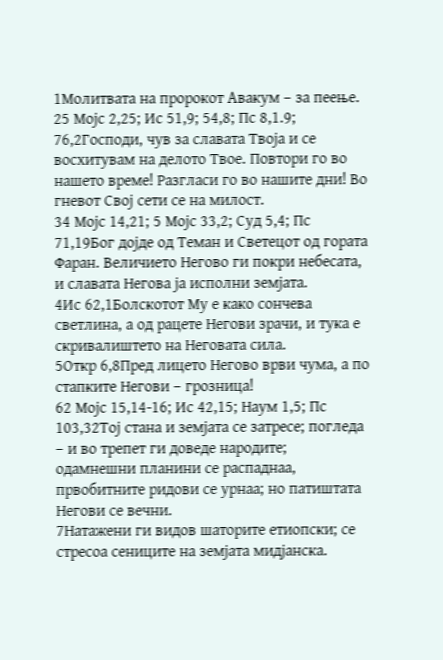1Молитвата на пророкот Авакум – за пеење.
25 Мојс 2,25; Ис 51,9; 54,8; Пс 8,1.9; 76,2Господи, чув за славата Твоја и се восхитувам на делото Твое. Повтори го во нашето време! Разгласи го во нашите дни! Во гневот Свој сети се на милост.
34 Мојс 14,21; 5 Мојс 33,2; Суд 5,4; Пс 71,19Бог дојде од Теман и Светецот од гората Фаран. Величието Негово ги покри небесата, и славата Негова ја исполни земјата.
4Ис 62,1Болскотот Му е како сончева светлина, а од рацете Негови зрачи, и тука е скривалиштето на Неговата сила.
5Откр 6,8Пред лицето Негово врви чума, а по стапките Негови – грозница!
62 Мојс 15,14-16; Ис 42,15; Наум 1,5; Пс 103,32Тој стана и земјата се затресе; погледа – и во трепет ги доведе народите; одамнешни планини се распаднаа, првобитните ридови се урнаа; но патиштата Негови се вечни.
7Натажени ги видов шаторите етиопски; се стресоа сениците на земјата мидјанска.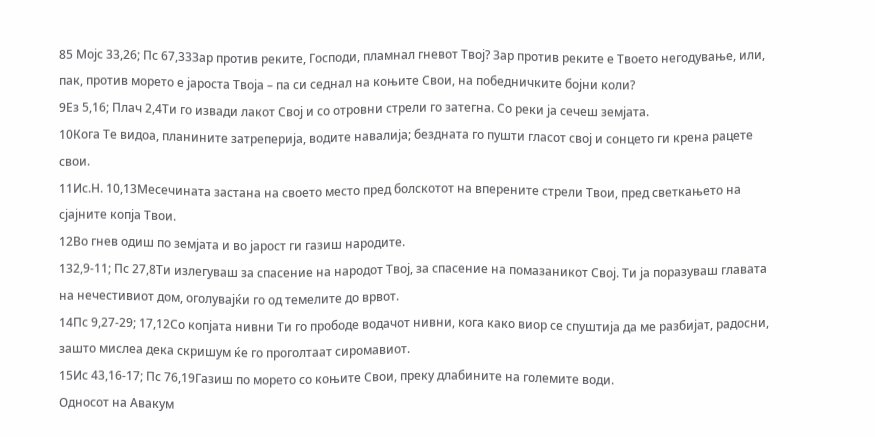85 Мојс 33,26; Пс 67,33Зар против реките, Господи, пламнал гневот Твој? Зар против реките е Твоето негодување, или, пак, против морето е јароста Твоја – па си седнал на коњите Свои, на победничките бојни коли?
9Ез 5,16; Плач 2,4Ти го извади лакот Свој и со отровни стрели го затегна. Со реки ја сечеш земјата.
10Кога Те видоа, планините затреперија, водите навалија; бездната го пушти гласот свој и сонцето ги крена рацете свои.
11Ис.Н. 10,13Месечината застана на своето место пред болскотот на вперените стрели Твои, пред светкањето на сјајните копја Твои.
12Во гнев одиш по земјата и во јарост ги газиш народите.
132,9-11; Пс 27,8Ти излегуваш за спасение на народот Твој, за спасение на помазаникот Свој. Ти ја поразуваш главата на нечестивиот дом, оголувајќи го од темелите до врвот.
14Пс 9,27-29; 17,12Со копјата нивни Ти го прободе водачот нивни, кога како виор се спуштија да ме разбијат, радосни, зашто мислеа дека скришум ќе го проголтаат сиромавиот.
15Ис 43,16-17; Пс 76,19Газиш по морето со коњите Свои, преку длабините на големите води.
Односот на Авакум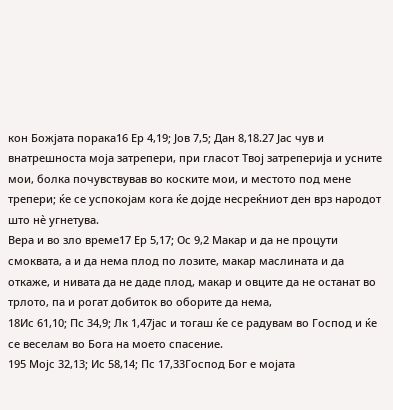кон Божјата порака16 Ер 4,19; Јов 7,5; Дан 8,18.27 Јас чув и внатрешноста моја затрепери, при гласот Твој затреперија и усните мои, болка почувствував во коските мои, и местото под мене трепери; ќе се успокојам кога ќе дојде несреќниот ден врз народот што нѐ угнетува.
Вера и во зло време17 Ер 5,17; Ос 9,2 Макар и да не процути смоквата, а и да нема плод по лозите, макар маслината и да откаже, и нивата да не даде плод, макар и овците да не останат во трлото, па и рогат добиток во оборите да нема,
18Ис 61,10; Пс 34,9; Лк 1,47јас и тогаш ќе се радувам во Господ и ќе се веселам во Бога на моето спасение.
195 Мојс 32,13; Ис 58,14; Пс 17,33Господ Бог е мојата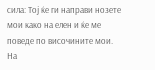сила: Тој ќе ги направи нозете мои како на елен и ќе ме поведе по височините мои. На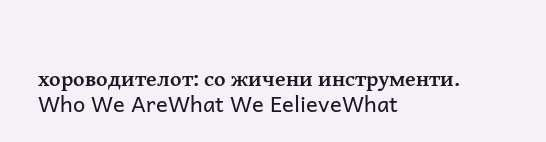хороводителот: со жичени инструменти.
Who We AreWhat We EelieveWhat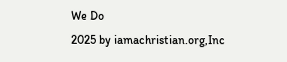We Do
2025 by iamachristian.org,Inc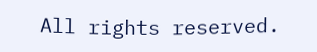All rights reserved.